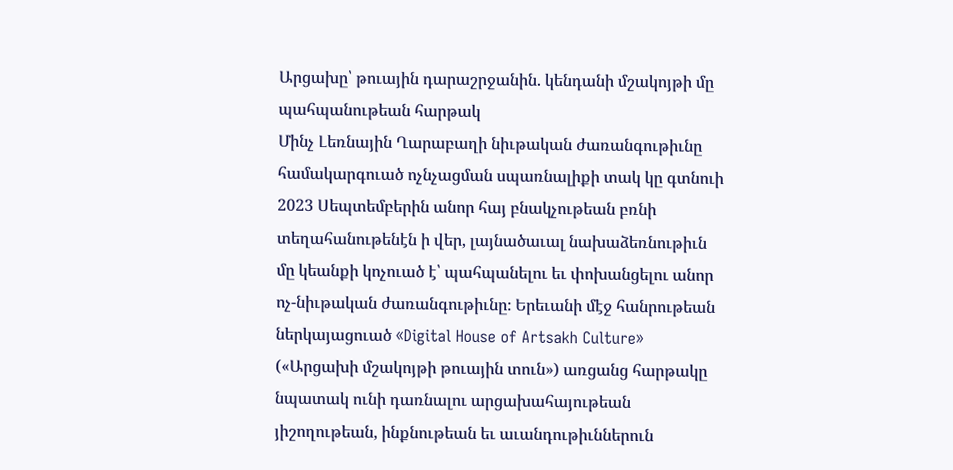Արցախը՝ թուային դարաշրջանին. կենդանի մշակոյթի մը պահպանութեան հարթակ
Մինչ Լեռնային Ղարաբաղի նիւթական ժառանգութիւնը համակարգուած ոչնչացման սպառնալիքի տակ կը գտնուի 2023 Սեպտեմբերին անոր հայ բնակչութեան բռնի տեղահանութենէն ի վեր, լայնածաւալ նախաձեռնութիւն մը կեանքի կոչուած է՝ պահպանելու եւ փոխանցելու անոր ոչ-նիւթական ժառանգութիւնը։ Երեւանի մէջ հանրութեան ներկայացուած «Digital House of Artsakh Culture» («Արցախի մշակոյթի թուային տուն») առցանց հարթակը նպատակ ունի դառնալու արցախահայութեան յիշողութեան, ինքնութեան եւ աւանդութիւններուն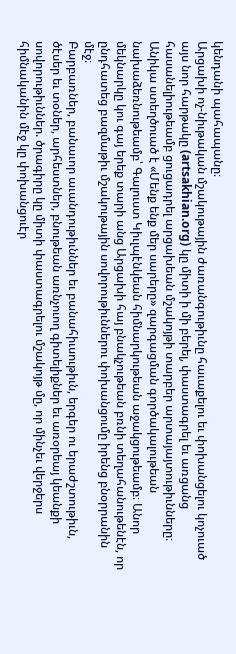կենդանի պահապանը։
Արցախի ոչ-նիւթական մշակութային ժառանգութիւնը հաւաքելու եւ փոխանցելու կոչուած այս նոր հարթակը (artsakhian.org) կը միտի ի մի բերել, փաստագրել եւ առցանց հասանելիութեամբ ցուցադրել արցախեան մշակոյթի տարբեր արտայայտութիւնները։
Անիկա ստեղծուած է «Մենք ենք մեր սարերը» զարգացման գործակալութեան նախաձեռնութեամբ՝ Գալուստ Կիւլպէնկեան հիմնարկութեան աջակցութեամբ։ Անոր մեկնարկը կու գայ երեք տարի անց Արցախի հայ բնակչութեան բռնի տեղահանութենէն, որ ընդհատեց բազմաթիւ մշակութային սովորութիւններու փոխանցումը իրենց բնօրրանին մէջ։
Բարբառներ, բանաւոր աւանդութիւններ եւ բանահիւսութիւն, երգեր ու երաժշտութիւն, ծէսեր եւ տօներ, արհեստներ, բնութեան առնչուող գիտելիքներ եւ առօրեայ կեանքի սովորութիւններ. ծրագիրը կը միտի փաստագրելու մշակոյթ մը, որ մինչեւ վերջերս հիմնականին մէջ կը փոխանցուէր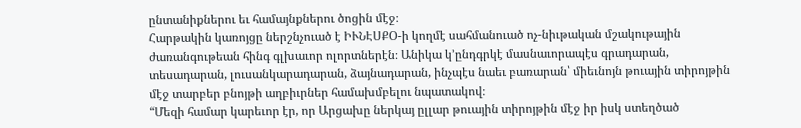ընտանիքներու եւ համայնքներու ծոցին մէջ։
Հարթակին կառոյցը ներշնչուած է ԻՒՆԷՍՔՕ-ի կողմէ սահմանուած ոչ-նիւթական մշակութային ժառանգութեան հինգ գլխաւոր ոլորտներէն։ Անիկա կ՚ընդգրկէ մասնաւորապէս գրադարան, տեսադարան, լուսանկարադարան, ձայնադարան, ինչպէս նաեւ բառարան՝ միեւնոյն թուային տիրոյթին մէջ տարբեր բնոյթի աղբիւրներ համախմբելու նպատակով։
“Մեզի համար կարեւոր էր, որ Արցախը ներկայ ըլլար թուային տիրոյթին մէջ իր իսկ ստեղծած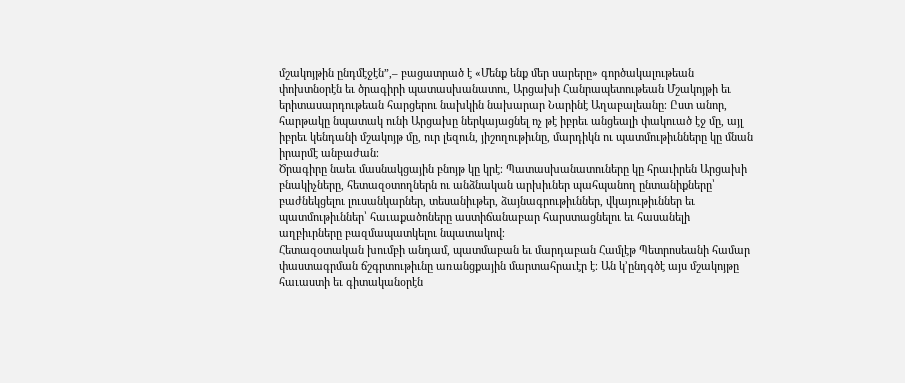մշակոյթին ընդմէջէն”,– բացատրած է «Մենք ենք մեր սարերը» գործակալութեան փոխտնօրէն եւ ծրագիրի պատասխանատու, Արցախի Հանրապետութեան Մշակոյթի եւ երիտասարդութեան հարցերու նախկին նախարար Նարինէ Աղաբալեանը։ Ըստ անոր, հարթակը նպատակ ունի Արցախը ներկայացնել ոչ թէ իբրեւ անցեալի փակուած էջ մը, այլ իբրեւ կենդանի մշակոյթ մը, ուր լեզուն, յիշողութիւնը, մարդիկն ու պատմութիւնները կը մնան իրարմէ անբաժան։
Ծրագիրը նաեւ մասնակցային բնոյթ կը կրէ։ Պատասխանատուները կը հրաւիրեն Արցախի բնակիչները, հետազօտողներն ու անձնական արխիւներ պահպանող ընտանիքները՝ բաժնեկցելու լուսանկարներ, տեսանիւթեր, ձայնագրութիւններ, վկայութիւններ եւ պատմութիւններ՝ հաւաքածոները աստիճանաբար հարստացնելու եւ հասանելի աղբիւրները բազմապատկելու նպատակով։
Հետազօտական խումբի անդամ, պատմաբան եւ մարդաբան Համլէթ Պետրոսեանի համար փաստագրման ճշգրտութիւնը առանցքային մարտահրաւէր է։ Ան կ’ընդգծէ այս մշակոյթը հաւաստի եւ գիտականօրէն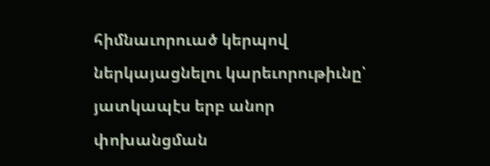հիմնաւորուած կերպով ներկայացնելու կարեւորութիւնը՝ յատկապէս երբ անոր փոխանցման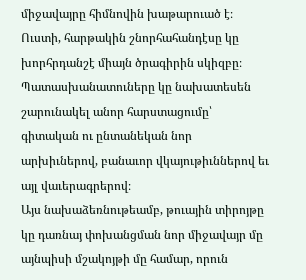միջավայրը հիմնովին խաթարուած է։
Ուստի, հարթակին շնորհահանդէսը կը խորհրդանշէ միայն ծրագիրին սկիզբը։ Պատասխանատուները կը նախատեսեն շարունակել անոր հարստացումը՝ գիտական ու ընտանեկան նոր արխիւներով, բանաւոր վկայութիւններով եւ այլ վաւերագրերով։
Այս նախաձեռնութեամբ, թուային տիրոյթը կը դառնայ փոխանցման նոր միջավայր մը այնպիսի մշակոյթի մը համար, որուն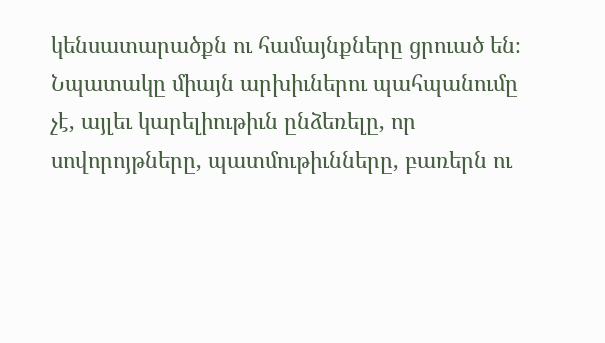կենսատարածքն ու համայնքները ցրուած են։ Նպատակը միայն արխիւներու պահպանումը չէ, այլեւ կարելիութիւն ընձեռելը, որ սովորոյթները, պատմութիւնները, բառերն ու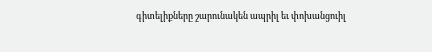գիտելիքները շարունակեն ապրիլ եւ փոխանցուիլ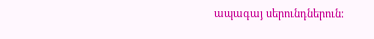ապագայ սերունդներուն։